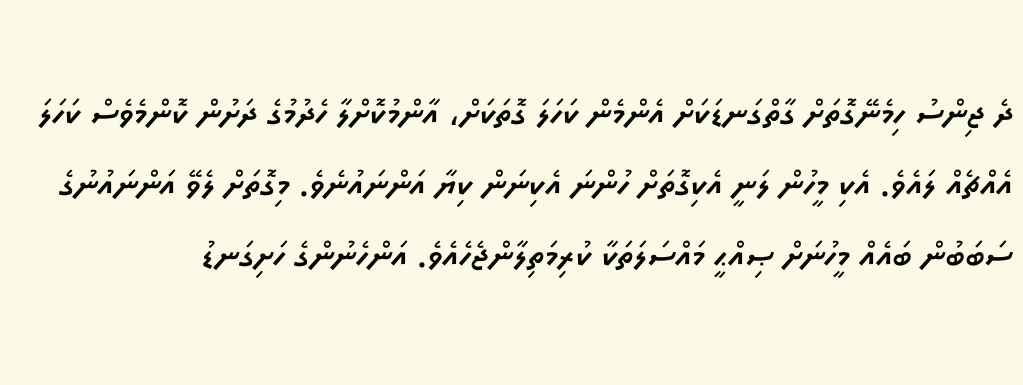ދެ ޖިންސު ހިމެނޭގޮތަށް ގާތްގަނޑަކަށް އެންމެން ކަހަލަ ގޮތަކަށް، އާންމުކޮށްލާ ހެދުމުގެ ދަށުން ކޮންމެވެސް ކަހަލަ އެއްޗެއް ލައެވެ. އެކި މީހުން ލަނީ އެކިގޮތަށް ހުންނަ އެކިނަން ކިޔާ އަންނައުނެވެ. މިގޮތަށް ލެވޭ އަންނައުނުގެ ސަބަބުން ބައެއް މީހުނަށް ޞިއްޙީ މައްސަލަތަކާ ކުރިމަތިލާންޖެހެއެވެ. އަންހެނުންގެ ހަށިގަނޑު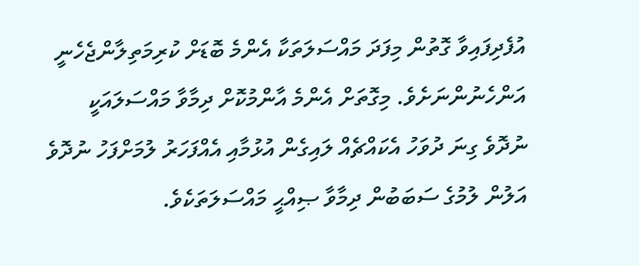އުފެދިފައިވާ ގޮތުން މިފަދަ މައްސަލަތަކާ އެންމެ ބޮޑަށް ކުރިމަތިލާންޖެހެނީ އަންހެނުންނަށެވެ. މިގޮތަށް އެންމެ އާންމުކޮށް ދިމާވާ މައްސަލައަކީ ނުދޮވެ ގިނަ ދުވަހު އެކައްޗެއް ލައިގެން އުޅުމާއި އެއްފަހަރު ލުމަށްފަހު ނުދޮވެ އަލުން ލުމުގެ ސަބަބުން ދިމާވާ ޞިއްޙީ މައްސަލަތަކެވެ.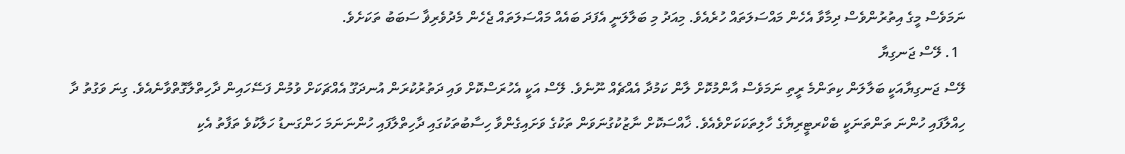ނަމަވެސް މީގެ އިތުރުންވެސް ދިމާވާ އެހެން މައްސަލަތައް ހުރެއެވެ. މިއަދު މި ބަލާލަނީ އެފަދަ ބައެއް މައްސަލަތައް ޖެހެން މެދުވެރިޥާ ސަބަބު ތަކަށެވެ.
  1. ލޭސް ޖަނގިޔާ
ލޭސް ޖަނގިޔާއަކީ ބަލާލަން ކިތަންމެ ރީތި ނަމަވެސް އާންމުކޮށް ލާން ކަމުދާ އެއްޗެއް ނޫނެވެ. ލޭސް އަކީ އެހުރަސްކޮށް ވައި ދަތުރުކުރަން އުނދަގޫ އެއްޗަކަށް ވުމުން ފަސޭހައިން ދާހިތްލާގޮތްވާނެއެވެ. ގިނަ ވަގުތު ދާ ހިއްލާފައި ހުންނަ ތަންތަނަކީ ބެކްރޓީރިޔާގެ ހާލިތަކަކަށްވެއެވެ. ޚާއްސަކޮށް ނާޒުކުގުނަވަން ތަކުގެ ވަށައިގެންވާ ހިސާބުތަކުގައި ދާހިތްލާފައި ހުންނަނަމަ ހަންގަނޑު ހަލާކުވެ ތަފާތު އެކި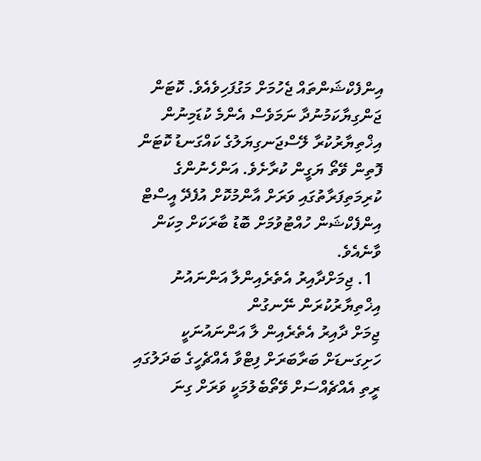އިންފެކްޝަންތައް ޖެހުމަށް މަގުފަހިވެއެވެ. ކޮޓަން ޖަންގިޔާކަމުނުދާ ނަމަވެސް އެންމެ ކުޑަމިނުން އިޚްތިޔާރުކުރާ ލޭސްޖަނގިޔަލުގެ ކައްގަނޑު ކޮޓަން ފޮތިން ވޭތޯ ޔަގީން ކުރާށެވެ. އަންހެނުންގެ ކުރިމަތިފަރާތުގައި ވަރަށް އާންމުކޮށް އުފެދޭ އީސްޓް އިންފެކްޝަން ހުއްޓުވުމަށް ބޮޑު ބާރަކަށް މިކަން ވާނެއެވެ.
  1. ޖިމަށްދާއިރު އެތެރެއިންލާ އަންނައުނު އިޚްތިޔާރުކުރަން ނޭނގުން
ޖިމަށް ދާއިރު އެތެރެއިން ލާ އަންނައުނަކީ ހަށިގަނޑަށް ބަރާބަރަށް ފިޓްވާ އެއްޗެހީގެ ބަދަލުގައި ރީތި އެއްޗެއްސަށް ވޭތޯބެލުމަކީ ވަރަށް ގިނަ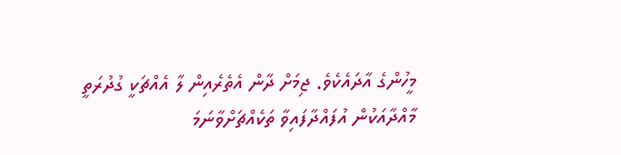މީހުންގެ އާދައެކެވެ. ޖިމަށް ދާން އެތެރެއިން ލާ އެއްޗަކީ ގުދުރަތީ މާއްދާއަކުން އުފައްދާފައިވާ ތަކެއްޗަށްވާނަމަ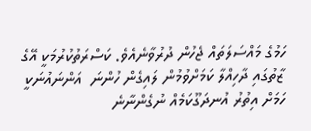ހަމުގެ މައްސަލަތައް ޖެހުން ދުރުވާނެއެވެ. ކަސްރަތުކުރުމަކީ އޭގެ ޒާތުގައި ދާހިއްލާ ކަމަށްވުމުން ލައިގެން ހުންނަ  އަންނައުނަކީ ހަމަށް އިތުރު އުނދަގޫކަމެއް ނުގެންނާނެ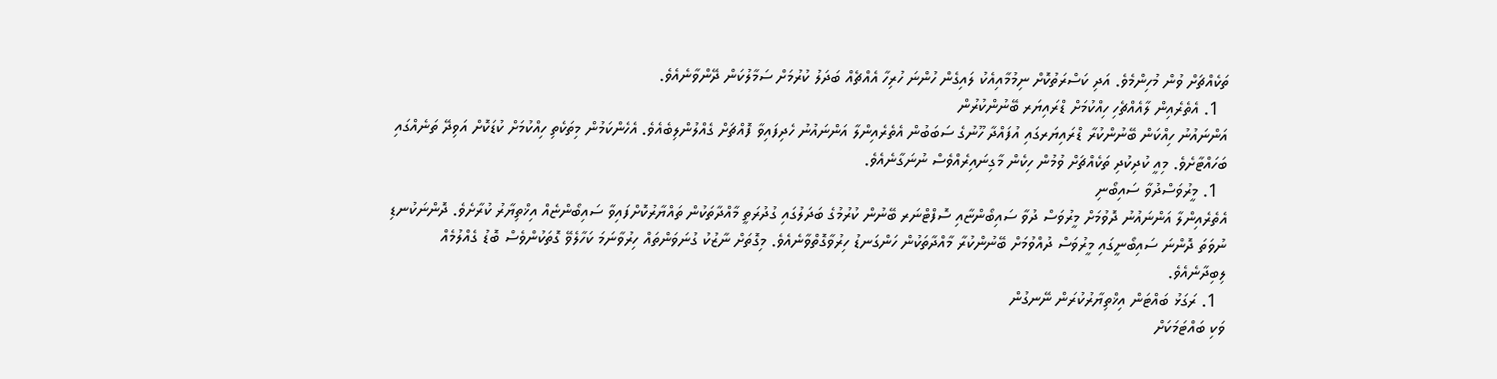ތަކެއްޗަށް ވުން މުހިންމެވެ. އަދި ކަސްރަތުކޮށް ނިމުމާއިއެކު ލައިގެން ހުންނަ ހުރިހާ އެއްޗެއް ބަދަލު ކުރުމަށް ސަމާލުކަން ދޭންވާނެއެވެ.
  1. އެތެރެއިން ލާއެއްޗެހި ހިއްކުމަށް ޑްރައިޔަރ ބޭނުންކުރުން
އަންނައުނު ހިއްކަން ބޭނުންކުރާ ޑްރައިޔަރގައި އުފައްދާ ހޫނުގެ ސަބަބުން އެތެރެއިންލާ އަންނައުނު ހެދިފައިވާ ފޮއްޗަށް ގެއްލުންލިބެއެވެ. އެހެންކަމުން މިތަކެތި ހިއްކުމަށް ކުޑަކޮށް އަވިދޭ ތަނެއްގައި ބަހައްޓާށެވެ. މިއީ ކުދިކުދި ތަކެއްޗަށް ވުމުން ހިކެން މާގިނައިރެއްވެސް ނުނަގާނެއެވެ.
  1. މީރުވަސްދުވާ ސައިބޯނި
އެތެރެއިންލާ އަންނައުނު ދޮވުމަށް މީރުވަސް ދުވާ ސައިބޯންޏާއި ސޮފްޓްނަރ ބޭނުން ކުރުމުގެ ބަދަލުގައި ގުދުރަތީ މާއްދާތަކުން ތައްޔާރުކޮށްފައިވާ ސައިބޯންޏެއް އިޚްތިޔާރު ކުރާށެވެ. ދޮންނަކުނޑި ނުވަތަ ދޮންނަ ސައިބޯނީގައި މީރުވަސް ދުއްވުމަށް ބޭނުންކުރާ މާއްދާތަކުން ހަންގަނޑު ހިރުވާގޮތްވާނެއެވެ. މިގޮތަށް ނާޒުކު ގުނަވަންތައް ހިރުވާނަމަ ކަހާލެވޭ ގޮތަކުންވެސް ބޮޑު ގެއްލުމެއް ލިބިދާނެއެވެ.
  1. ރަގަޅު ބައްޓަން އިޚްތިޔާރުކުރަން ނޭނގުން
ވަކި ބައްޓަމަކަށް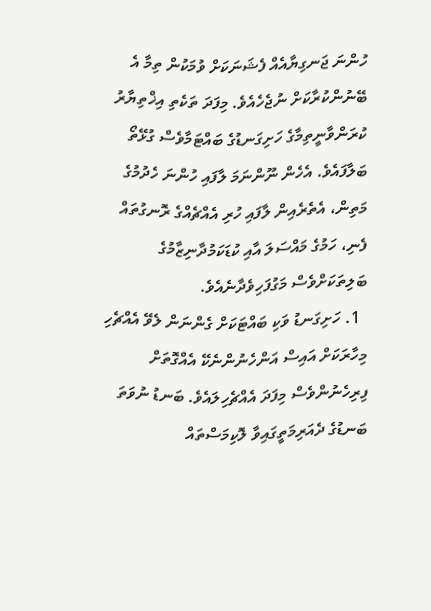ހުންނަ ޖަނގިޔާއެއް ފެޝަނަކަށް ވުމަކުން ތިމާ އެ ބޭނުންކުރާކަށް ނުޖެހެއެވެ. މިފަދަ ތަކެތި އިޚްތިޔާރު ކުރަންވާނީތިމާގެ ހަށިގަނޑުގެ ބައްޓަމާވެސް ގުޅޭތޯ ބަލާފައެވެ. އެހެން ނޫންނަމަ ލާފައި ހުންނަ ހެދުމުގެ މަތިން، އެތެރެއިން ލާފައި ހުރި އެއްޗެއްގެ ރޮނގުތައް ފެނި، ހަމުގެ މައްސަލަ އާއި ކުޑަކަމުދާނިޒާމުގެ ބަލިތަކަށްވެސް މަގުފަހިވެދާނެއެވެ.
  1. ހަށިގަނޑު ވަކި ބައްޓަކަށް ގެންނަން ލެވޭ އެއްޗެހި
މިހާރަކަށް އައިސް އަންހެނުންނެކޭ އެއްގޮތަށް ފިރިހެނުންވެސް މިފަދަ އެއްޗެހިލައެވެ. ބަނޑު ނުވަތަ ބަނޑުގެ ދެއަރިމަތީގައިވާ ލޮކިމަސްތައް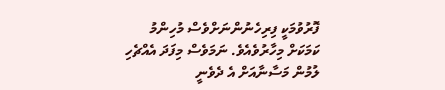ފޮރުވުމަކީ ފިރިހެނުންނަށްވެސް މުހިންމު ކަމަކަށް މިހާރުވެއެވެ. ނަމަވެސް މިފަދަ އެއްޗެހި ލުމުން މަސާނާއަށް އެ ދެވެނީ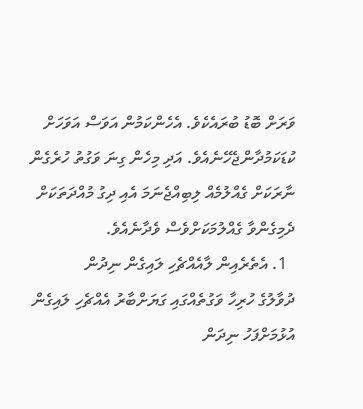ވަރަށް ބޮޑު ބުރައެކެވެ. އެހެންކަމުން އަވަސް އަވަހަށް ކުޑަކަމުދާންޖެހޭނެއެވެ. އަދި މިހެން ގިނަ ވަގުތު ހުރެގެން ނާރަކަށް ގެއްލުމެއް ލިބިއްޖެނަމަ އެއި ދިގު މުއްދަތަކަށް ދެމިގެންވާ ގެއްލުމަކަށްވެސް ވެދާނެއެވެ.
  1. އެތެރެއިން ލާއެއްޗެހި ލައިގެން ނިދުން
ދުވާލުގެ ހުރިހާ ވަގުތެއްގައި ގަޔަށްބާރު އެއްޗެހި ލައިގެން އުޅުމަށްފަހު ނިދަން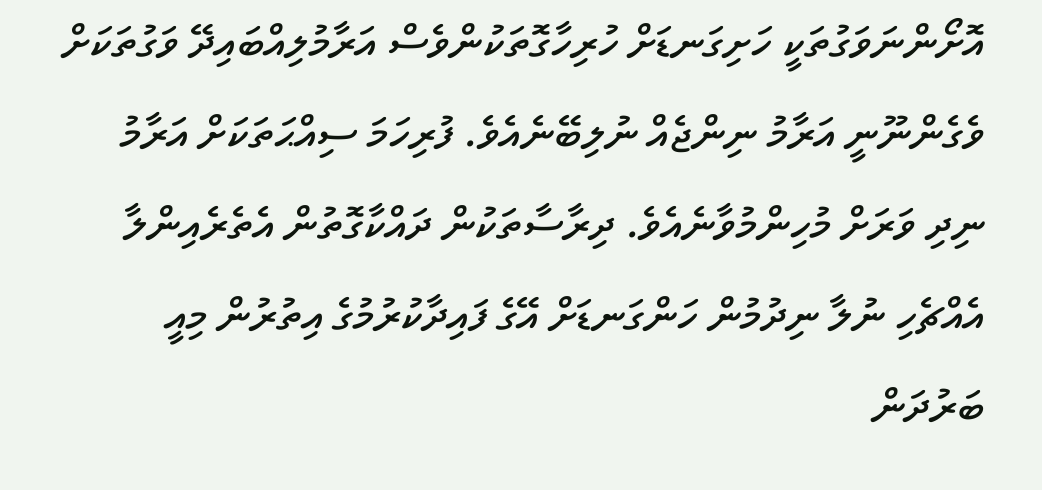އޮށޯންނަވަގުތަކީ ހަށިގަނޑަށް ހުރިހާގޮތަކުންވެސް އަރާމުލިއްބައިދޭ ވަގުތަކަށް ވެގެންނޫނީ އަރާމު ނިންޖެއް ނުލިބޭނެއެވެ. ފުރިހަމަ ސިއްޙަތަކަށް އަރާމު ނިދި ވަރަށް މުހިންމުވާނެއެވެ. ދިރާސާތަކުން ދައްކާގޮތުން އެތެރެއިންލާ އެއްޗެހި ނުލާ ނިދުމުން ހަންގަނޑަށް އޭގެ ފައިދާކުރުމުގެ އިތުރުން މިއީ ބަރުދަން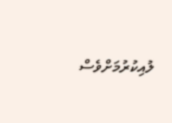ލުއިކުރުމަށްވެސް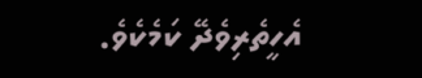އެހީތެރިވެދޭ ކަމެކެވެ.